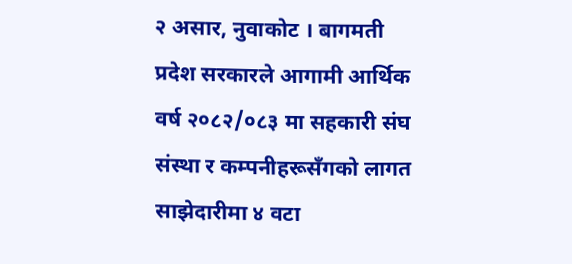२ असार, नुवाकोट । बागमती प्रदेश सरकारले आगामी आर्थिक वर्ष २०८२/०८३ मा सहकारी संघ संस्था र कम्पनीहरूसँगको लागत साझेदारीमा ४ वटा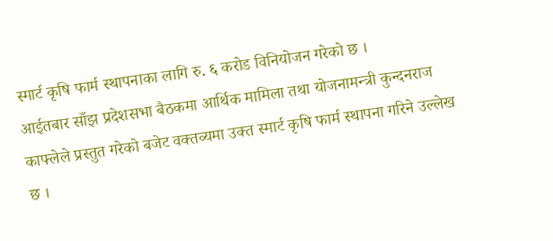स्मार्ट कृषि फार्म स्थापनाका लागि रु. ६ करोड विनियोजन गरेको छ ।
आईतबार साँझ प्रदेशसभा बैठकमा आर्थिक मामिला तथा योजनामन्त्री कुन्दनराज काफ्लेले प्रस्तुत गरेको बजेट वक्तव्यमा उक्त स्मार्ट कृषि फार्म स्थापना गरिने उल्लेख छ ।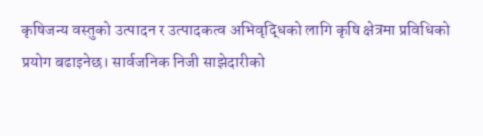कृषिजन्य वस्तुको उत्पादन र उत्पादकत्व अभिवृद्धिको लागि कृषि क्षेत्रमा प्रविधिको प्रयोग बढाइनेछ। सार्वजनिक निजी साझेदारीको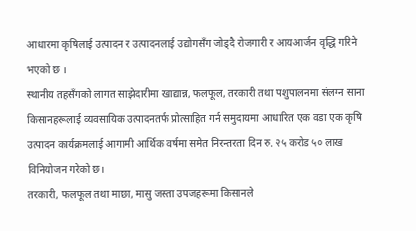आधारमा कृषिलाई उत्पादन र उत्पादनलाई उद्योगसँग जोड्दै रोजगारी र आयआर्जन वृद्धि गरिने भएको छ ।
स्थानीय तहसँगको लागत साझेदारीमा खाद्यान्न, फलफूल, तरकारी तथा पशुपालनमा संलग्न साना किसानहरूलाई व्यवसायिक उत्पादनतर्फ प्रोत्साहित गर्न समुदायमा आधारित एक वडा एक कृषि उत्पादन कार्यक्रमलाई आगामी आर्थिक वर्षमा समेत निरन्तरता दिन रु. २५ करोड ५० लाख विनियोजन गरेको छ।
तरकारी, फलफूल तथा माछा, मासु जस्ता उपजहरूमा किसानले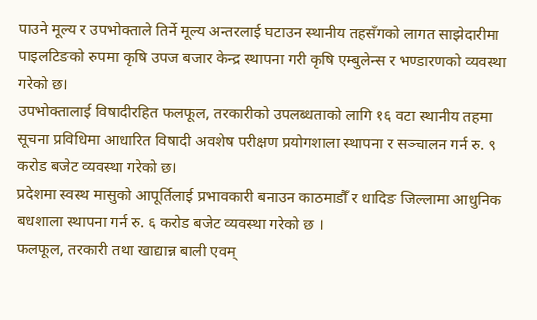पाउने मूल्य र उपभोक्ताले तिर्ने मूल्य अन्तरलाई घटाउन स्थानीय तहसँगको लागत साझेदारीमा पाइलटिङको रुपमा कृषि उपज बजार केन्द्र स्थापना गरी कृषि एम्बुलेन्स र भण्डारणको व्यवस्था गरेको छ।
उपभोक्तालाई विषादीरहित फलफूल, तरकारीको उपलब्धताको लागि १६ वटा स्थानीय तहमा सूचना प्रविधिमा आधारित विषादी अवशेष परीक्षण प्रयोगशाला स्थापना र सञ्चालन गर्न रु. ९ करोड बजेट व्यवस्था गरेको छ।
प्रदेशमा स्वस्थ मासुको आपूर्तिलाई प्रभावकारी बनाउन काठमाडौँ र धादिङ जिल्लामा आधुनिक बधशाला स्थापना गर्न रु. ६ करोड बजेट व्यवस्था गरेको छ ।
फलफूल, तरकारी तथा खाद्यान्न बाली एवम्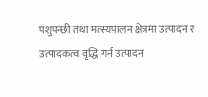पशुपन्छी तथा मत्स्यपालन क्षेत्रमा उत्पादन र उत्पादकत्व वृद्धि गर्न उत्पादन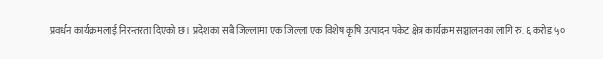प्रवर्धन कार्यक्रमलाई निरन्तरता दिएको छ। प्रदेशका सबै जिल्लामा एक जिल्ला एक विशेष कृषि उत्पादन पकेट क्षेत्र कार्यक्रम सञ्चालनका लागि रु. ६ करोड ५०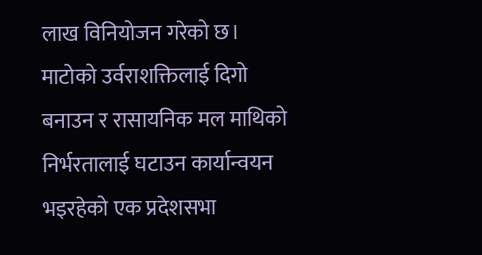लाख विनियोजन गरेको छ।
माटोको उर्वराशक्तिलाई दिगो बनाउन र रासायनिक मल माथिको निर्भरतालाई घटाउन कार्यान्वयन भइरहेको एक प्रदेशसभा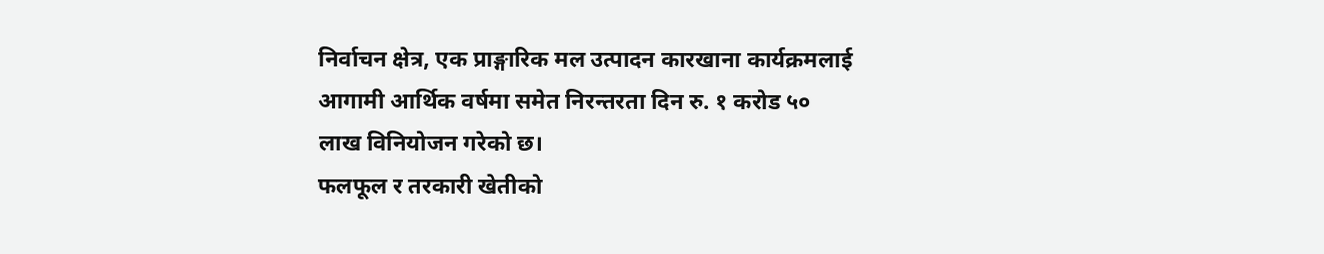निर्वाचन क्षेत्र, एक प्राङ्गारिक मल उत्पादन कारखाना कार्यक्रमलाई आगामी आर्थिक वर्षमा समेत निरन्तरता दिन रु. १ करोड ५० लाख विनियोजन गरेको छ।
फलफूल र तरकारी खेतीको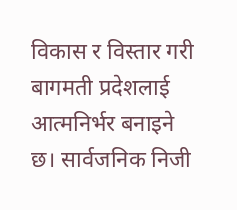विकास र विस्तार गरी बागमती प्रदेशलाई आत्मनिर्भर बनाइने छ। सार्वजनिक निजी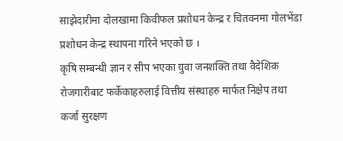साझेदारीमा दोलखामा किवीफल प्रशोधन केन्द्र र चितवनमा गोलभेंडा प्रशोधन केन्द्र स्थापना गरिने भएको छ ।
कृषि सम्बन्धी ज्ञान र सीप भएका युवा जनशक्ति तथा वैदेशिक रोजगारीबाट फर्केकाहरुलाई वित्तीय संस्थाहरु मार्फत निक्षेप तथा कर्जा सुरक्षण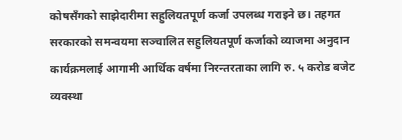कोषसँगको साझेदारीमा सहुलियतपूर्ण कर्जा उपलब्ध गराइने छ। तहगत सरकारको समन्वयमा सञ्चालित सहुलियतपूर्ण कर्जाको व्याजमा अनुदान कार्यक्रमलाई आगामी आर्थिक वर्षमा निरन्तरताका लागि रु. ५ करोड बजेट व्यवस्था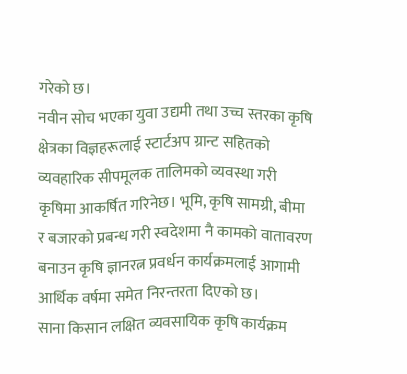गरेको छ।
नवीन सोच भएका युवा उद्यमी तथा उच्च स्तरका कृषि क्षेत्रका विज्ञहरूलाई स्टार्टअप ग्रान्ट सहितको व्यवहारिक सीपमूलक तालिमको व्यवस्था गरी कृषिमा आकर्षित गरिनेछ। भूमि, कृषि सामग्री, बीमा र बजारको प्रबन्ध गरी स्वदेशमा नै कामको वातावरण बनाउन कृषि ज्ञानरत्न प्रवर्धन कार्यक्रमलाई आगामी आर्थिक वर्षमा समेत निरन्तरता दिएको छ।
साना किसान लक्षित व्यवसायिक कृषि कार्यक्रम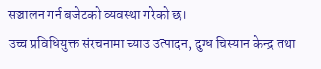सञ्चालन गर्न बजेटको व्यवस्था गरेको छ।
उच्च प्रविधियुक्त संरचनामा च्याउ उत्पादन, दुग्ध चिस्यान केन्द्र तथा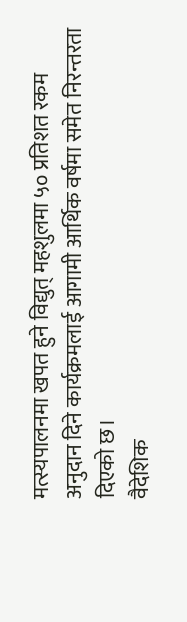मत्स्यपालनमा खपत हुने विद्युत् महशुलमा ५० प्रतिशत रकम अनुदान दिने कार्यक्रमलाई आगामी आर्थिक वर्षमा समेत निरन्तरता दिएको छ।
वैदेशिक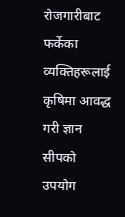रोजगारीबाट फर्केका व्यक्तिहरूलाई कृषिमा आवद्ध गरी ज्ञान सीपको उपयोग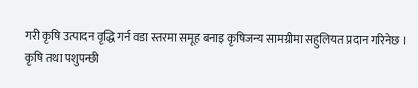गरी कृषि उत्पादन वृद्धि गर्न वडा स्तरमा समूह बनाइ कृषिजन्य सामग्रीमा सहुलियत प्रदान गरिनेछ ।
कृषि तथा पशुपन्छी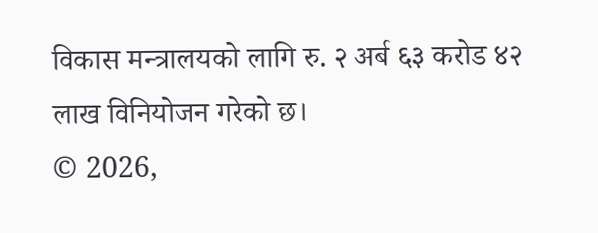विकास मन्त्रालयको लागि रु. २ अर्ब ६३ करोड ४२ लाख विनियोजन गरेको छ।
© 2026,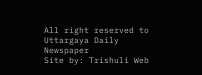All right reserved to Uttargaya Daily Newspaper
Site by: Trishuli Web